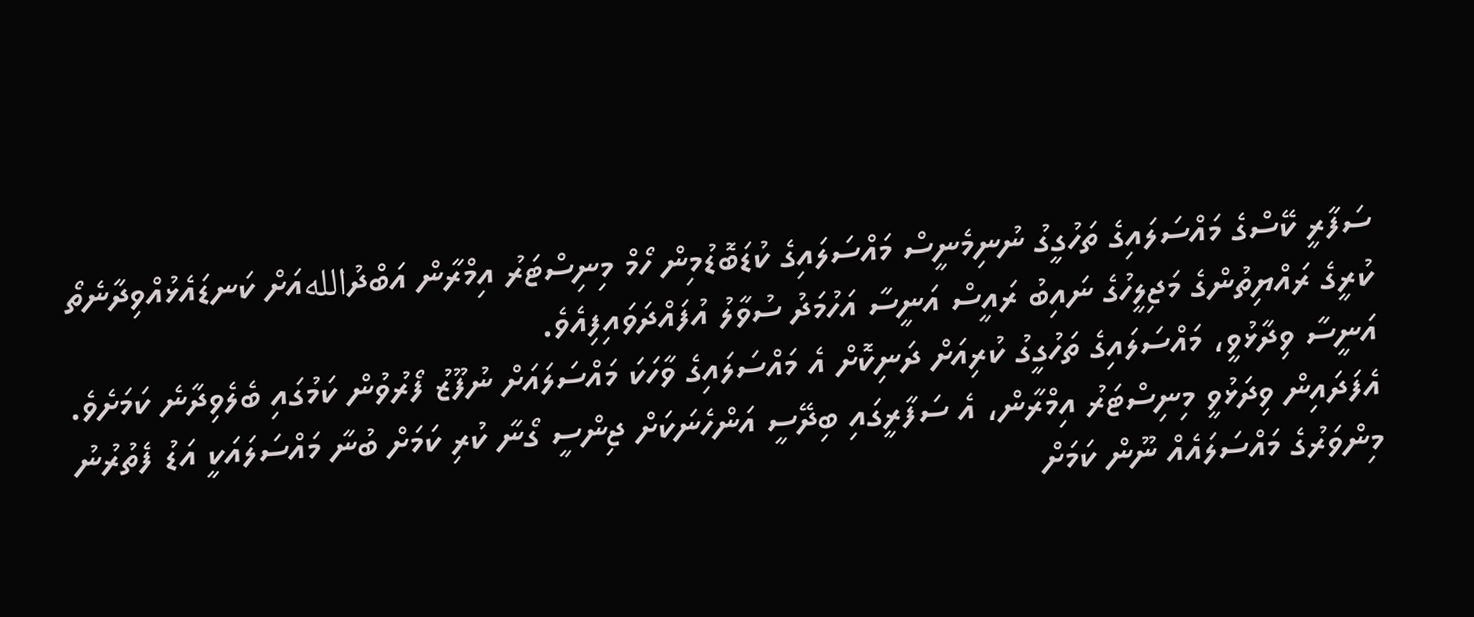ސަފާރީ ކޭސްގެ މައްސަލައިގެ ތަހުގީގު ނުނިމެނީސް މައްސަލައިގެ ކުޑަބޮޑުމިން ހޯމް މިނިސްޓަރު އިމްރާން އަބްދުاللهއަށް ކަނޑައެޅުއްވިދާނެތޯ ކުރީގެ ރައްޔިތުންގެ މަޖިލީހުގެ ނައިބު ރައީސް އަނީސާ އަހުމަދު ސުވާލު އުފައްދަވައިފިއެވެ.
އަނީސާ ވިދާޅުވީ، މައްސަލައިގެ ތަހުގީގު ކުރިއަށް ދަނިކޮށް އެ މައްސަލައިގެ ވާހަކަ މައްސަލައަށް ނުފޫޒު ފޯރުވުން ކަމުގައި ބެލެވިދާނެ ކަމަށެވެ.
އެފަދައިން ވިދަޅުވީ މިނިސްޓަރު އިމްރާން، އެ ސަފާރީގައި ބިދޭސީ އަންހެނަކަށް ޖިންސީ ގޯނާ ކުރި ކަމަށް ބުނާ މައްސަލައަކީ އަޑު ފެތުރުނު މިންވަރުގެ މައްސަލައެއް ނޫން ކަމަށް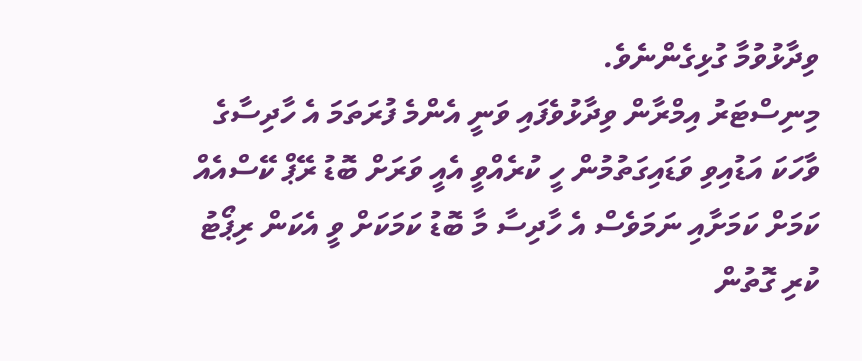ވިދާޅުވުމާ ގުޅިގެންނެވެ.
މިނިސްޓަރު އިމްރާން ވިދާޅުވެފައި ވަނީ އެންމެ ފުރަތަމަ އެ ހާދިސާގެ ވާހަކަ އަޑުއިވި ވަޑައިގަތުމުން ހީ ކުރެއްވީ އެއީ ވަރަށް ބޮޑު ރޭޕް ކޭސްއެއް ކަމަށް ކަމަށާއި ނަމަވެސް އެ ހާދިސާ މާ ބޮޑު ކަމަކަށް ވީ އެކަން ރިޕޯޓު ކުރި ގޮތުން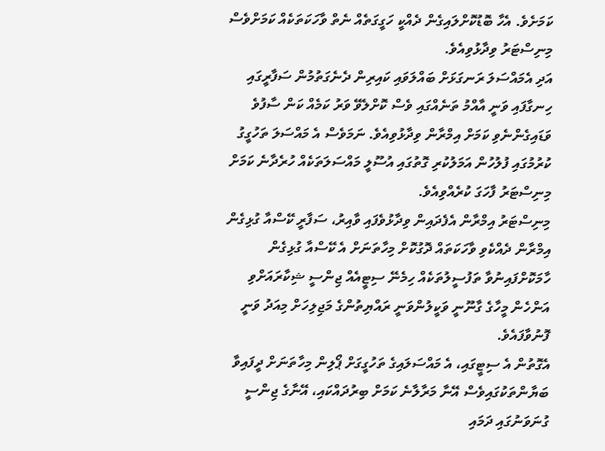ކަމަށެވެ. އެހާ ބޮޑުކޮށްލައިގެން ދެއްކީ ހަގީގަތެއް ނެތް ވާހަކަތަކެއް ކަމަށްވެސް މިނިސްޓަރު ވިދާޅުވިއެވެ.
އަދި އެމައްސަލަ ރަނގަޅަށް ބައްލަވައި ކައިރިން ދެނެގަތުމުން ސަފާރީގައި ހިނގާފައި ވަނީ އާއްމު ތަނެއްގައި ވެސް ކޮށްލެވޭ ވަރު ކަމެއް ކަން ސާފުވެ ވަޑައިގެންނެވި ކަމަށް އިމްރާން ވިދާޅުވިއެވެ. ނަމަވެސް އެ މައްސަލަ ތަހުގީގު ކުރުމުގައި ފުލުހުން އަމަލުކުރި ގޮތުގައި އުސޫލީ މައްސަލަތަކެއް ހުރެދާނެ ކަމަށް މިނިސްޓަރު ފާހަގަ ކުރެއްވިއެވެ.
މިނިސްޓަރު އިމްރާން އެފެދައިން ވިދާޅުވެފައި ވާއިރު، ސަފާރީ ކޭސްއާ ގުޅިގެން އިމްރާން ދެއްކެވި ވާހަކަތައް ދޮގުކޮށް މިހާތަނަށް އެ ކޭސްއާ ގުޅިގެން ހާމަކޮށްފައިނުވާ ތަފުސީލުތަކެއް ހިމެނޭ ސިޓީއެއް ޖިންސީ ޝިކާރައަށްވި އަންހެން މީހާގެ ގާނޫނީ ވަކީލުންވަނީ ރައްޔިތުންގެ މަޖިލިހަށް މިއަދު ވަނީ ފޮނުވާފައެވެ.
އެގޮތުން އެ ސިޓީގައި، އެ މައްސަލައިގެ ތަހުގީގަށް ޕޯލިން މިހާތަނަށް ދީފައިވާ ބަޔާންތަކުގައިވެސް އޭނާ މަރާލާނެ ކަމަށް ބިރުދައްކައި، އޭނާގެ ޖިންސީ ގުނަވަނުގައި ދަމައި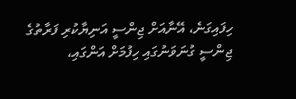ހިފައިގަނެ، އޭނާއަށް ޖިންސީ އަނިޔާކުރި ފަރާތުގެ ޖިންސީ ގުނަވަނުގައި ހިފުމަށް އަންގައި،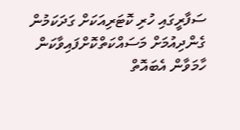ސަފާރީގައި ހުރި ކޮޓަރިއަކަށް ގަދަކަމުން ގެންދިއުމަށް މަސައްކަތްކޮށްފައިވާކަން ހާމަވާން އެބައޮތް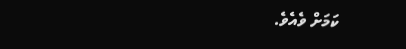ކަމަށް ވެއެވެ.